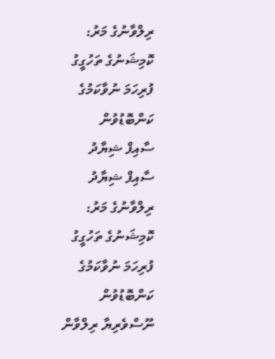ރިލްވާނުގެ މަރު: ކޮމިޝަނުގެ ތަހުގީގު ފުރިހަމަ ނުވާކަމުގެ ކަންބޮޑުވުން
ސާއިފް ޝިޔާދު
ސާއިފް ޝިޔާދު
ރިލްވާނުގެ މަރު: ކޮމިޝަނުގެ ތަހުގީގު ފުރިހަމަ ނުވާކަމުގެ ކަންބޮޑުވުން
ނޫސްވެރިޔާ ރިލްވާން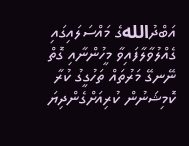އަބްދުاللهގެ މައްސަލައިގައި ގެއްލުވާލާފައިވާ މީހުންނާއި ގޮތް ނޭނގޭ މަރުތައް ތަހުގީގު ކުރާ ކޮމިޝަނުން ކުރިއަށްގެންދިޔަ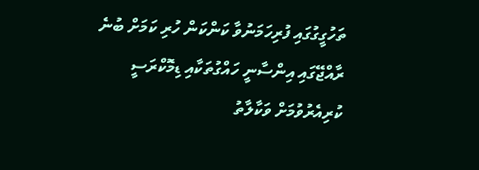ތަހުގީގުގައި ފުރިހަމަނުވާ ކަންކަން ހުރި ކަމަށް ބުނެ ރާއްޖޭގައި އިންސާނީ ހައްގުތަކާއި ޑިމޮކްރަސީ ކުރިއެރުވުމަށް ވަކާލާތު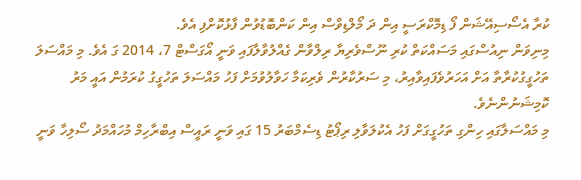ކުރާ އެސޯސިއޭޝަން ފޯ ޑިމޮކްރަސީ އިން ދަ މޯލްޑިވްސް އިން ކަންބޮޑުވުން ފާޅުކޮށްފި އެވެ.
މިނިވަން ނިއުސްގައި މަސައްކަތް ކުރި ނޫސްވެރިޔާ ރިލްވާން ގެއްލުވާލާފައި ވަނީ އޯގަސްޓް 7، 2014 ގަ އެވެ. މި މައްސަލަ ތަހުގީގުކުރާތާ އަށް އަހަރުވެފައިވާއިރު، މި ސަރުކާރުން ވެރިކަމާ ހަވާލުވުމަށް ފަހު މައްސަލަ ތަހުގީގު ކުރަމުން އައީ މަރު ކޮމިޝަނުންނެވެ.
މި މައްސަލާގައި ހިންގި ތަހުގީގަށް ފަހު އެކުލަވާލި ރިޕޯޓު ޑިސެމްބަރު 15 ގައި ވަނީ ރައީސް އިބްރާހިމް މުހައްމަދު ސޯލިހާ ވަނީ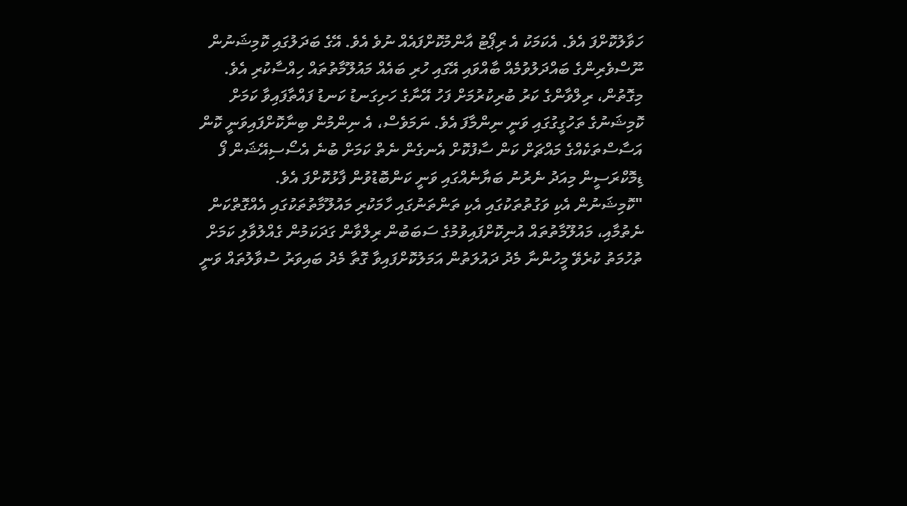ހަވާލުކޮށްފަ އެވެ. އެކަމަކު އެ ރިޕޯޓު އާންމުކޮށްފައެއް ނުވެ އެވެ. އޭގެ ބަދަލުގައި ކޮމިޝަނުން ނޫސްވެރިންގެ ބައްދަލުވުމެއް ބާއްވައި އޭގައި ހުރި ބައެއް މައުލޫމާތުތައް ހިއްސާކުރި އެވެ.
މިގޮތުން، ރިލްވާންގެ ކަރު ބުރިކުރުމަށް ފަހު އޭނާގެ ހަށިގަނޑު ކަނޑު ފައްތާފައިވާ ކަމަށް ކޮމިޝަނުގެ ތަހުގީގުގައި ވަނީ ނިންމާފަ އެވެ. ނަމަވެސް، އެ ނިންމުން ބިނާކޮށްފައިވަނީ ކޮން އަސާސްތަކެއްގެ މައްޗަށް ކަން ސާފުކޮށް އެނގެން ނެތް ކަމަށް ބުނެ އެސޯސިއޭޝަން ފޯ ޑިމޮކްރަސީން މިއަދު ނެރުނު ބަޔާނެއްގައި ވަނީ ކަންބޮޑުވުން ފާޅުކޮށްފަ އެވެ.
"ކޮމިޝަނުން އެކި ވަގުތުތަކުގައި އެކި ތަންތަނުގައި ހާމަކުރި މައުލޫމާތުތަކުގައި އެއްގޮތްކަން ނެތުމާއި، މައުލޫމާތުތައް އުނިކޮށްފައިވުމުގެ ސަބަބުން ރިލްވާން ގަދަކަމުން ގެއްލުވާލި ކަމަށް ތުހުމަތު ކުރެވޭ މީހުންނާ މެދު ދައުލަތުން އަމަލުކޮށްފައިވާ ގޮތާ މެދު ބައިވަރު ސުވާލުތައް ވަނީ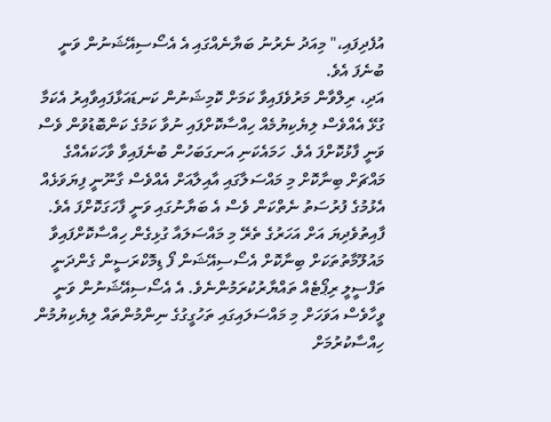އުފެދިފައި،" މިއަދު ނެރުނު ބަޔާނެއްގައި އެ އެސޯސިއޭޝަނުން ވަނީ ބުނެފަ އެވެ.
އަދި، ރިލްވާން މަރުވެފައިވާ ކަމަށް ކޮމިޝަނުން ކަނޑައަޅާފައިވާއިރު އެކަމާ ގުޅޭ އެއްވެސް ލިޔެކިޔުމެއް ހިއްސާކޮށްފައި ނުވާ ކަމުގެ ކަންބޮޑުވުން ވެސް ވަނީ ފާޅުކޮށްފަ އެވެ. ހަމައެކަނި އަނގަބަހުން ބުނެފައިވާ ވާހަކައެއްގެ މައްޗަށް ބިނާކޮށް މި މައްސަލާގައި އާއިލާއަށް އެއްވެސް ގާނޫނީ ފިޔަވަޅެއް އެޅުމުގެ ފުރުސަތު ނެތްކަން ވެސް އެ ބަޔާނުގައި ވަނީ ފާހަގަކޮށްފަ އެވެ.
ފާއިތުވެދިޔަ އަށް އަހަރުގެ ތެރޭ މި މައްސަލައާ ގުޅިގެން ހިއްސާކޮށްފައިވާ މައުލޫމާތުތަކަށް ބިނާކޮށް އެސޯސިއޭޝަން ފޯ ޑިމޮކްރަސީން ގެންދަނީ ތަފްސީލީ ރިޕޯޓެއް ތައްޔާރުކުރަމުންނެވެ. އެ އެސޯސިއޭޝަނުން ވަނީ ވީހާވެސް އަވަހަށް މި މައްސަލައިގައި ތަހުގީގުގެ ނިންމުންތައް ލިޔެކިޔުމުން ހިއްސާކުރުމަށް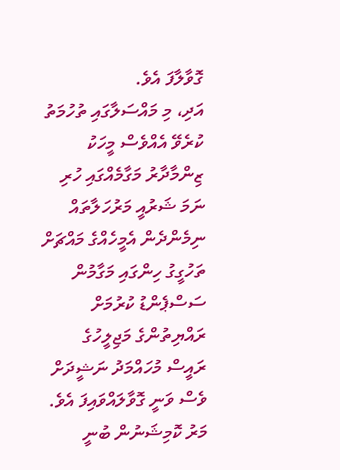ގޮވާލާފަ އެވެ.
އަދި، މި މައްސަލާގައި ތުހުމަތު ކުރެވޭ އެއްވެސް މީހަކު ޒިންމާދާރު މަގާމެއްގައި ހުރި ނަމަ ޝަރުއީ މަރުހަލާތައް ނިމެންދެން އެމީހެއްގެ މައްޗަށް ތަހުގީގު ހިންގައި މަގާމުން ސަސްޕެންޑު ކުރުމަށް ރައްޔިތުންގެ މަޖިލީހުގެ ރައީސް މުހައްމަދު ނަޝީދަށް ވެސް ވަނީ ގޮވާލައްވައިފަ އެވެ.
މަރު ކޮމިޝަނުން ބުނީ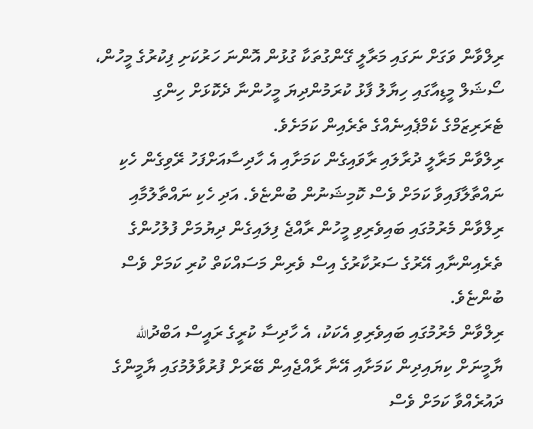ރިލްވާން ވަގަށް ނަގައި މަރާލީ ގޭންގުތަކާ ގުޅުން އޮންނަ ހަރުކަށި ފިކުރުގެ މީހުން، ސޯޝަލް މީޑިއާގައި ހިޔާލު ފާޅު ކުރަމުންދިޔަ މީހުންނާ ދެކޮޅަށް ހިންގި ޓެރަރިޒަމްގެ ކެމްޕެއިނެއްގެ ތެރެއިން ކަމަށެވެ.
ރިލްވާން މަރާލީ ދުރާލައި ރާވައިގެން ކަމަށާއި އެ ހާދިސާއަށްފަހު ރޭވިގެން ހެކި ނައްތާލާފައިވާ ކަމަށް ވެސް ކޮމިޝަނުން ބުންޏެވެ. އަދި ހެކި ނައްތާލުމާއި ރިލްވާން މެރުމުގައި ބައިވެރިވި މީހުން ރާއްޖެ ފިލައިގެން ދިޔުމަށް ފުލުހުންގެ ތެރެއިންނާއި އޭރުގެ ސަރުކާރުގެ އިސް ވެރިން މަސައްކަތް ކުރި ކަމަށް ވެސް ބުންޏެވެ.
ރިލްވާން މެރުމުގައި ބައިވެރިވި އެކަކު، އެ ހާދިސާ ކުރީގެ ރައީސް އަބްދުالله ޔާމީނަށް ކިޔައިދިން ކަމަށާއި އޭނާ ރާއްޖެއިން ބޭރަށް ފުރުވާލުމުގައި ޔާމީންގެ ދައުރެއްވާ ކަމަށް ވެސް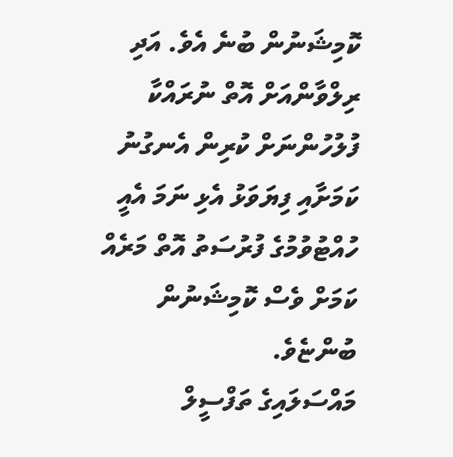ކޮމިޝަނުން ބުނެ އެވެ. އަދި ރިލްވާންއަށް އޮތް ނުރައްކާ ފުލުހުންނަށް ކުރިން އެނގުނު ކަމަށާއި ފިޔަވަޅު އެޅި ނަމަ އެއީ ހުއްޓުވުމުގެ ފުރުސަތު އޮތް މަރެއް ކަމަށް ވެސް ކޮމިޝަނުން ބުންޏެވެ.
މައްސަލައިގެ ތަފްސީލް